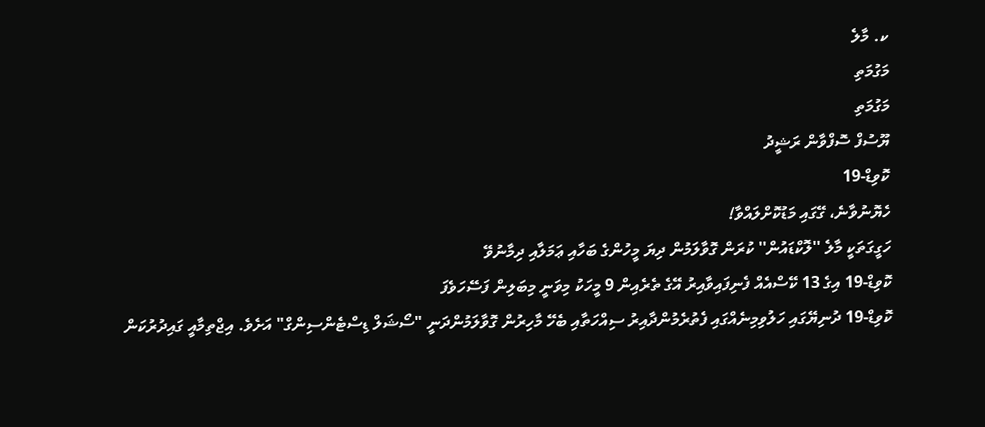ކ. މާލެ
މަގުމަތި
މަގުމަތި
ޔޫސުފް ސޮފްވާން ރަޝީދު
ކޮވިޑް-19
ހެޔޮނުވާނެ، ގޭގައި މަޑުކޮށްލައްވާ!
ހަގީގަތަކީ މާލެ ''ލޮކްޑައުން'' ކުރަން ގޮވާލަމުން ދިޔަ މީހުންގެ ބަހާއި ޢަމަލާއި ދިމާނުވޭ
ކޮވިޑް-19 އިގެ 13 ކޭސްއެއް ފެނިފައިވާއިރު އޭގެ ތެރެއިން 9 މީހަކު މިވަނީ މިބަލިން ފަސޭހަވެފަ
ކޮވިޑް-19 ދުނިޔޭގައި ހަލުވިމިނެއްގައި ފެތުރެމުންދާއިރު ސިއްހަތާއި ބެހޭ މާހިރުން ގޮވާލަމުންދަނީ "ސޯޝަލް ޑިސްޓެންސިންގް" އަށެވެ. އިޖްތިމާއީ ގައިދުރުކަން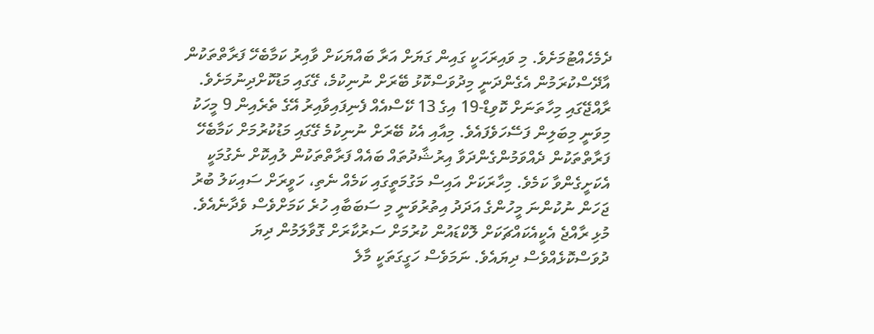ދެމެހެއްޓުމަށެވެ. މި ވައިރަހަކީ ގައިން ގަޔަށް އަރާ ބައްޔަކަށް ވާއިރު ކަމާބެހޭ ފަރާތްތަކުން އާދޭސްކުރަމުން އެގެންދަނީ މިދުވަސްކޮޅު ބޭރަށް ނުނިކުމެ، ގޭގައި މަޑުކޮށްދިނުމަށެވެ.
ރާއްޖޭގައި މިހާތަނަށް ކޮވިޑް-19 އިގެ 13 ކޭސްއެއް ފެނިފައިވާއިރު އޭގެ ތެރެއިން 9 މީހަކު މިވަނީ މިބަލިން ފަސޭހަވެފައެވެ. މިއާއި އެކު ބޭރަށް ނުނިކުމެ ގޭގައި މަޑުކުރުމަށް ކަމާބެހޭ ފަރާތްތަކުން ދެއްވަމުންގެންދަވާ އިރުޝާދުތައް ބައެއް ފަރާތްތަކުން ލުއިކޮށް ނެގުމަކީ އެކަށީގެންވާ ކަމެވެ. މިހާރަކަށް އައިސް މަގުމަތީގައި ކަމެއް ނެތި، ހަވީރަށް ސައިކަލު ބުރު ޖަހަން ނުކުންނަ މީހުންގެ އަދަދު އިތުރުވަނީ މި ސަބަބާއި ހުރެ ކަމަށްވެސް ވެދާނެއެވެ.
މުޅި ރާއްޖެ އެކީއެކައްޗަކަށް ލޮކްޑައުން ކުރުމަށް ސަރުކާރަށް ގޮވާލަމުން ދިޔަ ދުވަސްކޮޅެއްވެސް ދިޔައެވެ. ނަމަވެސް ހަގީގަތަކީ މާލެ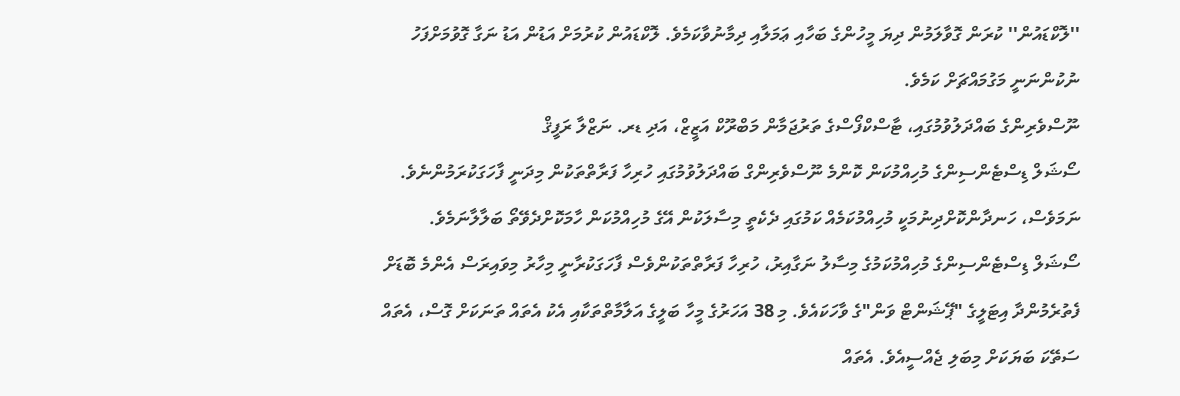''ލޮކްޑައުން'' ކުރަން ގޮވާލަމުން ދިޔަ މީހުންގެ ބަހާއި ޢަމަލާއި ދިމާނުވާކަމެވެ. ލޮކްޑައުން ކުރުމަށް އަޑުން އަޑު ނަގާ ގޮވުމަށްފަހު ނުކުންނަނީ މަގުމައްޗަށް ކަމެވެ.
ނޫސްވެރިންގެ ބައްދަލުވުމުގައި، ޓާސްކްފޯސްގެ ތަރުޖަމާން މަބްރޫކް އަޒީޒް، އަދި ޑރ. ނަޒްލާ ރަފީޤް
ސޯޝަލް ޑިސްޓެންސިންގެ މުހިއްމުކަން ކޮންމެ ނޫސްވެރިންގް ބައްދަލުވުމުގައި ހުރިހާ ފަރާތްތަކުން މިދަނީ ފާހަގަކުރަމުންނެވެ. ނަމަވެސް، ހަނދާންކޮށްދިނުމަކީ މުހިއްމުކަމެއް ކަމުގައި ދެކެތީ މިސާލަކުން އޭގެ މުހިއްމުކަން ހާމަކޮށްދެވޭތޯ ބަލާލާނަމެވެ.
ސޯޝަލް ޑިސްޓެންސިންގެ މުހިއްމުކަމުގެ މިސާލު ނަގާއިރު، ހުރިހާ ފަރާތްތަކުންވެސް ފާހަގަކުރާނީ މިހާރު މިވައިރަސް އެންމެ ބޮޑަށް ފެތުރެމުންދާ އިޓަލީގެ "ޕޭޝަންޓް ވަން"ގެ ވާހަކައެވެ. މި 38 އަހަރުގެ މީހާ ބަލީގެ އަލާމާތްތަކާއި އެކު އެތައް ތަނަކަށް ގޮސް، އެތައް ސަތޭކަ ބަޔަކަށް މިބަލި ޖެއްސީއެވެ. އެތައް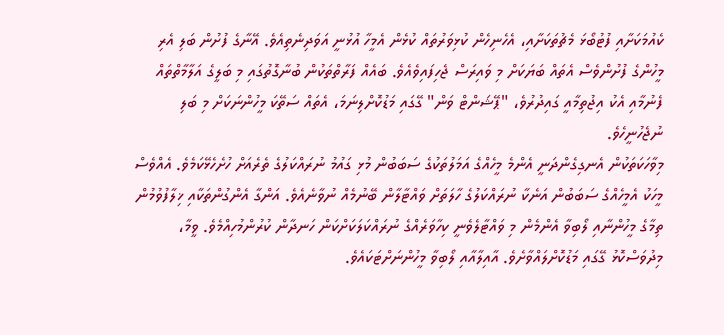ކެއުމަކަށާއި ފުޓުބޯޅަ މެޗުތަކަށާއި، އެހެނިހެން ކުޅިވަރުތައް ކުޅެން އެމީހާ އުޅުނީ އަވަދިނެތިއެވެ. އޭނާގެ ފުށުން ބަލި އެރި މީހުންގެ ފުށުންވެސް އެތައް ބަޔަކަށް މި ވައިރަސް ޖެހިފައިވެއެވެ. ބައެއް ފަރާތްތަކުން ބުނާގޮތުގައި މި ބަލީގެ އަލާމާތްތައް ފެނުމާއި އެކު އިޖުތިމާއީ ގައިދުރުވެ، "ޕޭޝަންޓް ވަން" ގޭގައި މަޑުކޮށްލިނަމަ، އެތައް ސަތޭކަ މީހުންނަކަށް މި ބަލި ނުޖެހުނީހެވެ.
މިވާހަކަތަކުން އެނގިގެންދަނީ އެންމެ މީހެއްގެ އަމަލުތަކުގެ ސަބަބުން މުޅި ގައުމު ނުރައްކަލުގެ ތެރެއަށް ހުށެހެޅޭކަމެވެ. އެއްވެސް މީހަކު އެމީހެއްގެ ސަބަބުން އަނެކާ ނުރައްކަލުގެ ހާލަތަށް ވައްޓާލާން ބޭނުމެއް ނުވާނެއެވެ. އަންގާ އެންގުންތަކާއި ޚިލާފުވުމުން ތިމާގެ މީހުންނާއި ލޯބިވާ އެންމެން މި ވައްޓާލެވެނީ ކިހާވަރެއްގެ ނުރައްކަލަކަށްކަން ހަނދާން ކުރުންމުހިއްމެވެ. ވީމާ، މިދުވަސްކޮޅު ގޭގައި މަޑުކޮށްލައްވާށެވެ. އާއިލާއާއި ލޯބިވާ މީހުންނަށްޓަކައެވެ.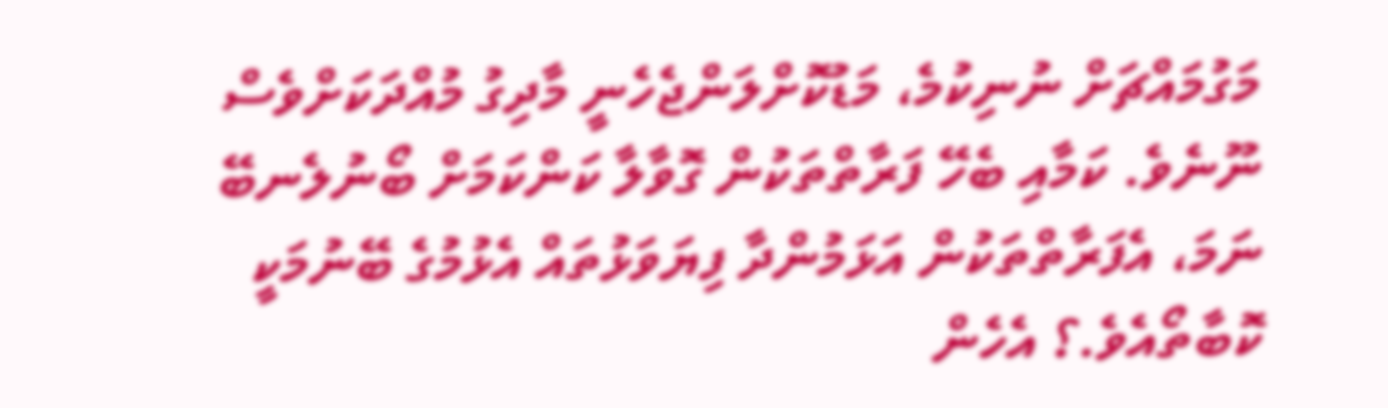މަގުމައްޗަށް ނުނިކުމެ، މަޑުކޮށްލަންޖެހެނީ މާދިގު މުއްދަކަށްވެސް ނޫނެވެ. ކަމާއި ބެހޭ ފަރާތްތަކުން ގޮވާލާ ކަންކަމަށް ބޯނުލެނބޭ ނަމަ، އެފަރާތްތަކުން އަޅަމުންދާ ފިޔަވަޅުތައް އެޅުމުގެ ބޭނުމަކީ ކޮބާތޯއެވެ.؟ އެހެން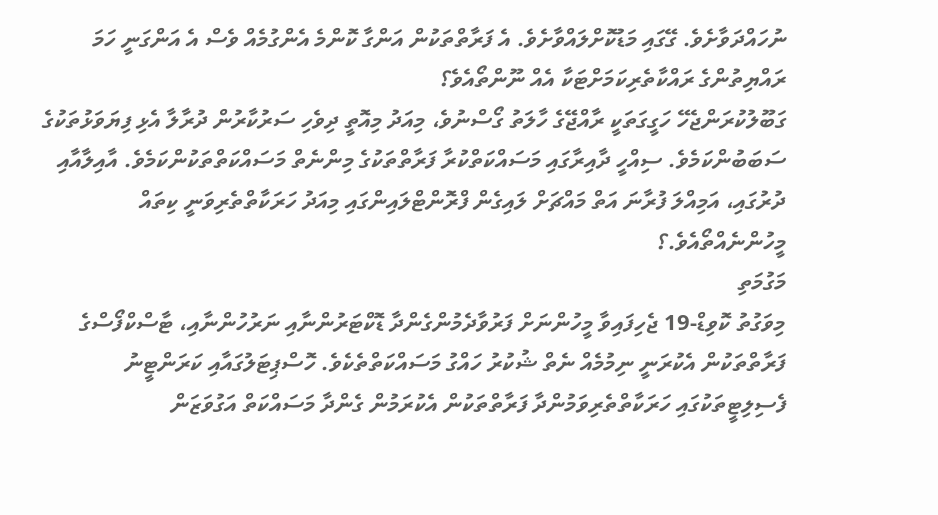ނުހައްދަވާށެވެ. ގޭގައި މަޑުކޮށްލައްވާށެވެ. އެ ފަރާތްތަކުން އަންގާ ކޮންމެ އެންގުމެއް ވެސް އެ އަންގަނީ ހަމަ ރައްޔިތުންގެ ރައްކާތެރިކަމަށްޓަކާ އެއް ނޫންތޯއެވެ؟
ގަބޫލުކުރަންޖެހޭ ހަގީގަތަކީ ރާއްޖޭގެ ހާލަތު ގޯސްނުވެ، މިއަދު މިއޮތީ ދިވެހި ސަރުކާރުން ދުރާލާ އެޅި ފިޔަވަޅުތަކުގެ ސަބަބުންކަމެވެ. ސިއްހީ ދާއިރާގައި މަސައްކަތްކުރާ ފަރާތްތަކުގެ މިންނެތް މަސައްކަތްތަކުންކަމެވެ. އާއިލާއާއި ދުރުގައި، އަމިއްލަ ފުރާނަ އަތް މައްޗަށް ލައިގެން ފްރޮންޓްލައިންގައި މިއަދު ހަރަކާތްތެރިވަނީ ކިތައް މީހުންނެއްތޯއެވެ.؟
މަގުމަތި
މިވަގުތު ކޮވިޑް-19 ޖެހިފައިވާ މީހުންނަށް ފަރުވާދެމުންގެންދާ ޑޮކްޓަރުންނާއި ނަރުހުންނާއި، ޓާސްކްފޯސްގެ ފަރާތްތަކުން އެކުރަނީ ނިމުމެއް ނެތް ޝުކުރު ހައްގު މަސައްކަތްތެކެވެ. ހޮސްޕިޓަލުގައާއި ކަރަންޓީނު ފެސިލިޓީތަކުގައި ހަރަކާތްތެރިވަމުންދާ ފަރާތްތަކުން އެކުރަމުން ގެންދާ މަސައްކަތް އަގުވަޒަން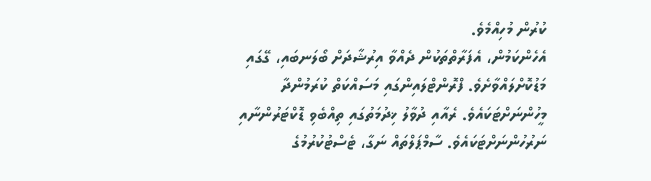ކުރުން މުހިއްމެވެ.
އެހެންކަމުން، އެފަރާތްތަކުން ދެއްވާ އިރުޝާދަށް ބޯލަނބައި، ގޭގައި މަޑުކޮށްލައްވާށެވެ. ފްރޮންޓްލައިންގައި މަސައްކަތް ކުރަމުންދާ މީހުންނަށްޓަކައެވެ. ރެއާއި ދުވާލު ޚިދުމަތުގައި ތިއްބެވި ޑޮކްޓަރުންނާއި ނަރުހުންނަށްޓަކައެވެ. ސާމްޕަލްތައް ނަގާ، ޓެސްޓުކުރުމުގެ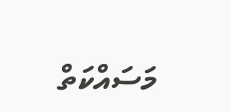މަސައްކަތް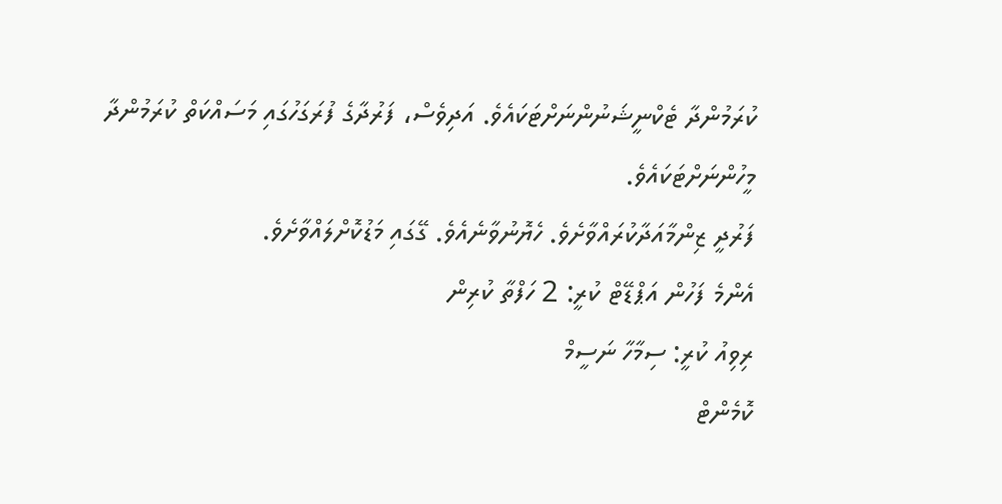ކުރަމުންދާ ޓެކްނީޝަނުންނަށްޓަކައެވެ. އަދިވެސް، ފަރުދާގެ ފުރަގަހުގައި މަސައްކަތް ކުރަމުންދާ މީހުންނަށްޓަކައެވެ.
ފަރުދީ ޒިންމާއަދާކުރައްވާށެވެ. ހެޔޮނުވާނެއެވެ. ގޭގައި މަޑުކޮށްލައްވާށެވެ.
އެންމެ ފަހުން އަޕްޑޭޓް ކުރީ: 2 ހަފްތާ ކުރިން
ރިވިއު ކުރީ: ސިމާހާ ނަސީމް
ކޮމެންޓް